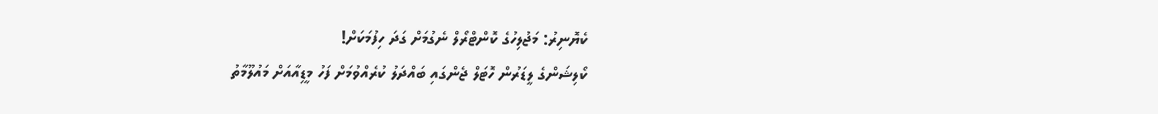ކެޔޮނިރު: މަޖުލިހުގެ ކޮންޓްރޯލް ނެގުމަށް ގަދަ ހިފުމަކަށް!
ކޯލިޝަންގެ ލީޑަރުން ހޮޓަލް ޖެންގައި ބައްދަލު ކުރެއްވުމަށް ފަހު މީޑިއާއަށް މައުލޫމާތު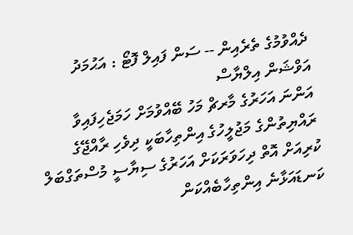ދެއްވުމުގެ ތެރެއިން -- ސަން ފައިލް ފޮޓޯ : އަޙުމަދު އަވްޝަން އިލްޔާސް
އަންނަ އަހަރުގެ މާރޗް މަހު ބޭއްވުމަށް ހަމަޖެހިފައިވާ ރައްޔިތުންގެ މަޖުލީހުގެ އިންތިހާބަކީ ދިވެހި ރާއްޖޭގެ ކުރިއަށް އޮތް ދިހަވަރަކަށް އަހަރުގެ ސިޔާސީ މުސްތަގްބަލް ކަނޑައަޅާނެ އިންތިހާބެއްކަން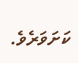ކަށަވަރެވެ.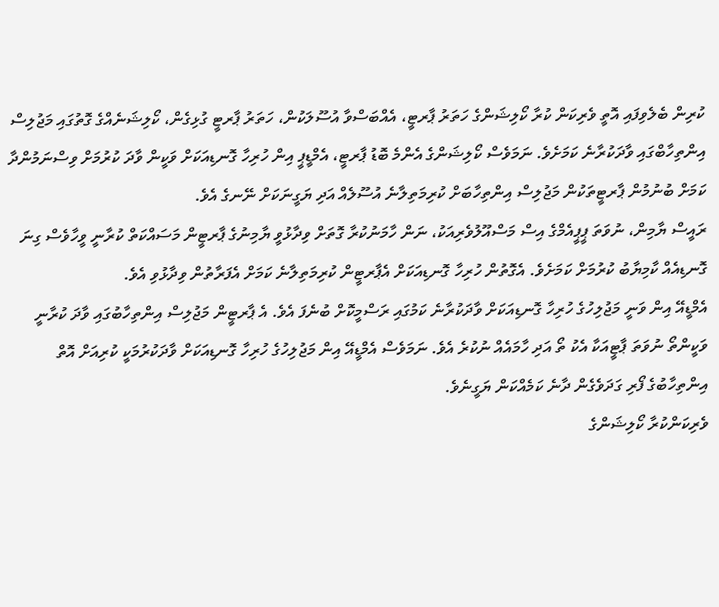ކުރިން ބެލެވިފައި އޮތީ ވެރިކަން ކުރާ ކޯލިޝަންގެ ހަތަރު ޕާރޓީ، އެއްބަސްވާ އުސޫލަކުން، ހަތަރު ޕާރޓީ ގުޅިގެން، ކޯލިޝަނެއްގެ ގޮތުގައި މަޖުލިސް އިންތިހާބްގައި ވާދަކުރާނެ ކަމަށެވެ. ނަމަވެސް ކޯލިޝަންގެ އެންމެ ބޮޑު ޕާރޓީ، އެމްޑީޕީ އިން ހުރިހާ ގޮނޑިއަކަށް ވަކީން ވާދަ ކުރުމަށް ވިސްނަމުންދާ ކަމަށް ބުނުމުން ޕާރޓީތަކުން މަޖުލިސް އިންތިހާބަށް ކުރިމަތިލާނެ އުސޫލެއް އަދި ޔަގީނަކަށް ނޭނގެ އެވެ.
ރައީސް ޔާމިން، ނުވަތަ ޕީޕީއެމްގެ އިސް މަސްއޫލުވެރިއަކު، ނަން ހާމަނުކުރާ ގޮތަށް ވިދާޅުވީ ޔާމިނުގެ ޕާރޓީން މަސައްކަތް ކުރާނީ ވީހާވެސް ގިނަ ގޮނޑިއެއް ކާމިޔާބު ކުރުމަށް ކަމަށެވެ. އެގޮތުން ހުރިހާ ގޮނޑިއަކަށް އެޕާރޓީން ކުރިމަތިލާނެ ކަމަށް އެފަރާތުން ވިދާޅުވި އެވެ.
އެމްޑީއޭ އިން ވަނީ މަޖުލިހުގެ ހުރިހާ ގޮނޑިއަކަށް ވާދަކުރާނެ ކަމުގައި ރަސްމީކޮށް ބުނެފަ އެވެ. އެ ޕާރޓީން މަޖުލިސް އިންތިހާބުގައި ވާދަ ކުރާނީ ވަކީންތޯ ނުވަތަ ޕާޓީއަކާ އެކު ތޯ އަދި ހާމައެއް ނުކުރެ އެވެ. ނަމަވެސް އެމްޑީއޭ އިން މަޖުލިހުގެ ހުރިހާ ގޮނޑިއަކަށް ވާދަކުރުމަކީ ކުރިއަށް އޮތް އިންތިހާބުގެ ފޯރި ގަދަވެގެން ދާނެ ކަމެއްކަން ޔަގީނެވެ.
ވެރިކަންކުރާ ކޯލިޝަންގެ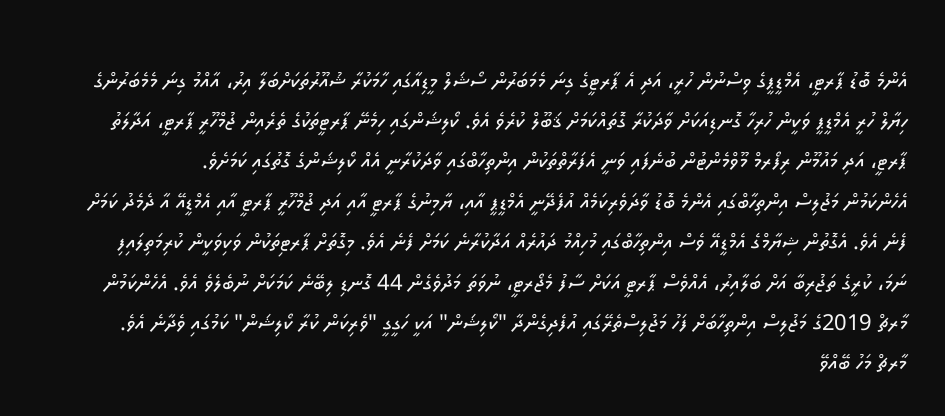އެންމެ ބޮޑު ޕާރޓީ، އެމްޑީޕީގެ ވިސްނުން ހުރީ، އަދި އެ ޕާރޓީގެ ގިނަ މެމަބަރުން ސޯޝަލް މީޑިއާގައި ހާމަކުރާ ޝުއޫރުތަކަށްބަލާ އިރު، އާއްމު ގިނަ މެމެބަރުންގެ ހިޔާލް ހުރީ އެމްޑީޕީ ވަކީން ހުރިހާ ގޮނޑިއަކަށް ވާދަކުރާ ގޮތައްކަމަށް ޤަބޫލް ކުރެވެ އެވެ. ކޯލިޝަންގައި ހިމެނޭ ޕާރޓީތަކުގެ ތެރެއިން ޖުމްހޫރީ ޕާރޓީ، އަދާލަތު ޕާރޓީ، އަދި މައުމޫން ރިފޯރމް މޫވްމެންޓުން ބުނެފައި ވަނީ އެފަރާތްތަކުން އިންތިހާބްގައި ވާދަކުރާނީ އެއް ކޯލިޝަންގެ ގޮތުގައި ކަމަށެވެ.
އެހެންކަމުން މަޖުލިސް އިންތިހާބްގައި އެންމެ ބޮޑު ވާދަވެރިކަމެއް އުފެދޭނީ އެމްޑީޕީ އާއި، ޔާމިނުގެ ޕާރޓީ އާއި އަދި ޖުމްހޫރީ ޕާރޓީ އާއި އެމްޑީއޭ އާ ދެމެދު ކަމަށް ފެނެ އެވެ. އެގޮތުން ޝިޔާމްގެ އެމްޑީއޭ ވެސް އިންތިހާބްގައި މުހިއްމު ދައުރެއް އަދާކުރާނެ ކަމަށް ފެނެ އެވެ. މިގޮތަށް ޕާރޓިތަކުން ވަކިވަކީން ކުރިމަތިލައިފި ނަމަ، ކުރީގެ ތަޖުރިބާ އަށް ބަލާއިރު، އެއްވެސް ޕާރޓީ އަކަށް ސާފު މެޖޯރޓީ، ނުވަތަ މަދުވެގެން 44 ގޮނޑި ލިބޭނެ ކަމަކަށް ނުބެލެވެ އެވެ. އެހެންކަމުން މާރޗް 2019ގެ މަޖުލިސް އިންތިހާބަށް ފަހު މަޖުލިސްތެރޭގައި އުފެދިގެންދާ "ކޯލިޝަން" އަކީ ހަގީގީ "ވެރިކަން ކުރާ ކޯލިޝަން" ކަމުގައި ވެދާނެ އެވެ.
މާރޗް މަހު ބޭއްވޭ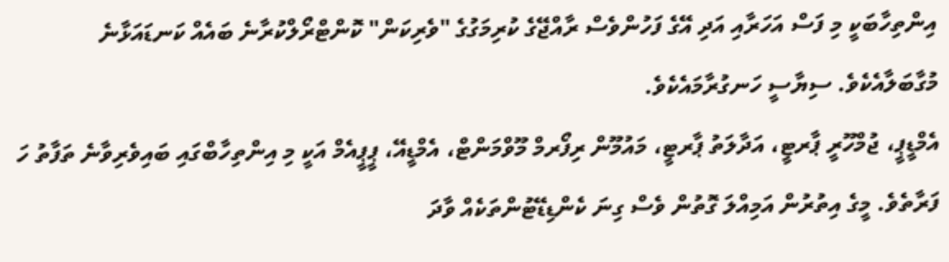އިންތިހާބަކީ މި ފަސް އަހަރާއި އަދި އޭގެ ފަހުންވެސް ރާއްޖޭގެ ކުރިމަގުގެ "ވެރިކަން" ކޮންޓްރޯލްކުރާނެ ބައެއް ކަނޑައަޅާނެ މުގާބަލާއެކެވެ. ސިޔާސީ ހަނގުރާމައެކެވެ.
އެމްޑީޕީ، ޖުމްހޫރީ ޕާރޓީ، އަދާލަތު ޕާރޓީ، މައުމޫން ރިފޯރމް މޫވްމަންޓް، އެމްޑީއޭ، ޕީޕީއެމް އަކީ މި އިންތިހާބްގައި ބައިވެރިވާނެ ތަފާތު ހަ ފަރާތެވެ. މީގެ އިތުރުން އަމިއްލަ ގޮތުން ވެސް ގިނަ ކެންޑިޑޭޓުންތަކެއް ވާދަ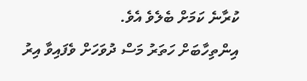ކުރާނެ ކަމަށް ބެލެވެ އެވެ.
އިންތިހާބަށް ހަތަރު މަސް ދުވަހަށް ވެފައިވާ އިރު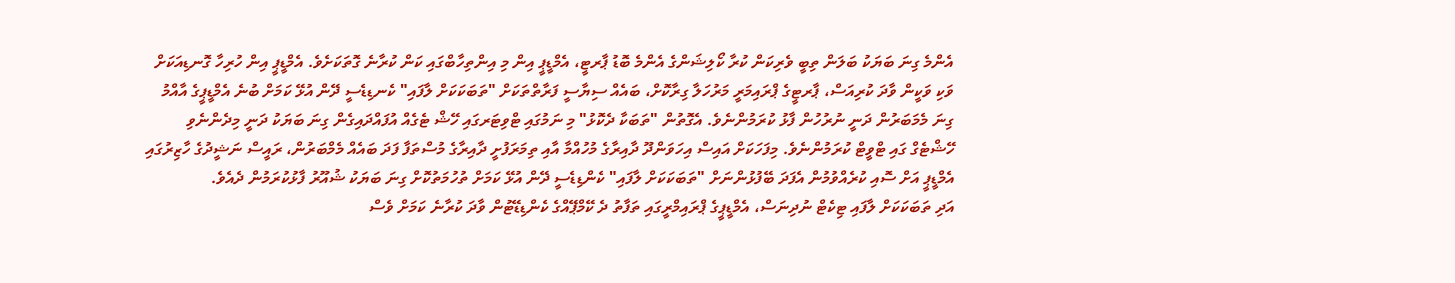އެންމެ ގިނަ ބަޔަކު ބަލަން ތިބީ ވެރިކަން ކުރާ ކޯލިޝަންގެ އެންމެ ބޮޑު ޕާރޓީ، އެމްޑީޕީ އިން މި އިންތިހާބްގައި ކަން ކުރާނެ ގޮތަކަށެވެ. އެމްޑީޕީ އިން ހުރިހާ ގޮނޑިއަކަށް ވަކި ވަކީން ވާދަ ކުރިއަސް، ޕާރޓީގެ ޕްރައިމަރީ މަރުހަލާ ގިރާކޮށް، ބައެއް ސިޔާސީ ފަރާތްތަކަށް "ތަބަކަކަށް ލާފައި" ކެނޑިޑެސީ ދޭން އުޅޭ ކަމަށް ބުނެ އެމްޑީޕީގެ އާއްމު ގިނަ މެމަބަރުން ދަނީ ނުރުހުން ފާޅު ކުރަމުންނެވެ. އެގޮތުން "ތަބަކާ ދެކޮޅު" މި ނަމުގައި ޓްވިޓަރގައި ހޭޝް ޓެގެއް އުފައްދައިގެން ގިނަ ބަޔަކު ދަނީ މިދެންނެވި ހޭޝްޓެގް ގައި ޓްވީޓް ކުރަމުންނެވެ. މިފަހަކަށް އައިސް އިހަވަންދޫ ދާއިރާގެ މުހުއްމާ އާއި ތިމަރަފުށީ ދާއިރާގެ މުސްތަފާ ފަދަ ބައެއް މެމްބަރުން، ރައީސް ނަޝީދުގެ ހާޒިރުގައި އެމްޑީޕީ އަށް ސޮއި ކުރެއްވުމުން އެފަދަ ބޭފުޅުންނަށް "ތަބަކަކަށް ލާފައި" ކެންޑިޑެސީ ދޭން އުޅޭ ކަމަށް ތުހުމަތުކޮށް ގިނަ ބަޔަކު ޝުއޫރު ފާޅުކުރަމުން ދެއެވެ.
އަދި ތަބަކަކަށް ލާފައި ޓިކެޓް ނުދިނަސް، އެމްޑީޕީގެ ޕްރައިމްރީގައި ތަފާތު ދެ ކޭމްޕޭއްގެ ކެންޑިޑޭޓުން ވާދަ ކުރާނެ ކަމަށް ވެސް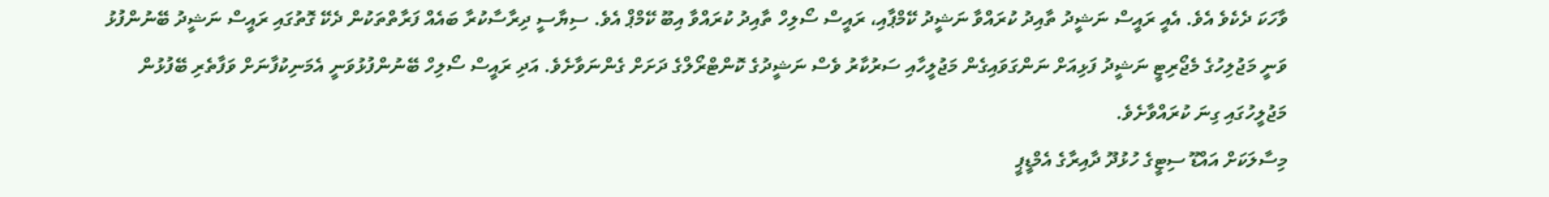ވާހަކަ ދެކެވެ އެވެ. އެއީ ރައީސް ނަޝީދު ތާއިދު ކުރައްވާ ނަޝީދު ކޭމްޕާއި، ރައީސް ސޯލިހް ތާއިދު ކުރައްވާ އިބޫ ކޭމްޕް އެވެ. ސިޔާސީ ދިރާސާކުރާ ބައެއް ފަރާތްތަކުން ދެކޭ ގޮތުގައި ރައީސް ނަޝީދު ބޭނުންފުޅު ވަނީ މަޖުލިހުގެ މެޖޯރިޓީ ނަޝީދު ފަޅިއަށް ނަންގަވައިގެން މަޖުލީހާއި ސަރުކާރު ވެސް ނަޝީދުގެ ކޮންޓްރޯލްގެ ދަށަށް ގެންނަވާށެވެ. އަދި ރައީސް ސޯލިހް ބޭނުންފުޅުވަނީ އެމަނިކުފާނަށް ވަފާތެރި ބޭފުޅުން މަޖުލީހުގައި ގިނަ ކުރައްވާށެވެ.
މިސާލަކަށް އައްޑޫ ސިޓީގެ ހުޅުދޫ ދާއިރާގެ އެމްޑީޕީ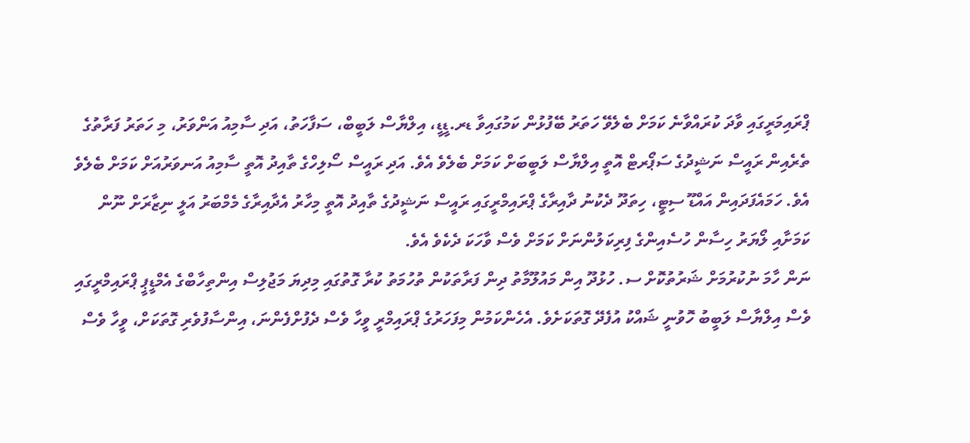ޕްރައިމަރީގައި ވާދަ ކުރައްވާނެ ކަމަށް ބެލެވޭ ހަތަރު ބޭފުޅުން ކަމުގައިވާ ޑރ.ޑީޑީ، އިލްޔާސް ލަބީބް، ސަފާހަތު، އަދި ސާމިއު އަންވަރު، މި ހަތަރު ފަރާތުގެ ތެރެއިން ރައީސް ނަޝީދުގެ ސަޕޯރޓް އޮތީ އިލްޔާސް ލަބީބަށް ކަމަށް ބެލެވެ އެވެ. އަދި ރައީސް ސޯލިހްގެ ތާއިދު އޮތީ ސާމިއު އަނވަރުއަށް ކަމަށް ބެލެވެ އެވެ. ހަމައެފަދައިން އައްޑޫ ސިޓީ، ހިތަދޫ ދެކުނު ދާއިރާގެ ޕްރައިމްރީގައި ރައީސް ނަޝީދުގެ ތާއިދު އޮތީ މިހާރު އެދާއިރާގެ މެމްބަރު އަލީ ނިޒާރަށް ނޫން ކަމަށާއި ލޯޔަރު ހިސާން ހުސެއިންގެ ފިރިކަލުންނަށް ކަމަށް ވެސް ވާހަކަ ދެކެވެ އެވެ.
ނަން ހާމަ ނުކުރުމަށް ޝަރުތުކޮށް ސ. ހުޅުދޫ އިން މައުލޫމާތު ދިން ފަރާތަކުން ތުހުމަތު ކުރާ ގޮތުގައި މިދިޔަ މަޖުލިސް އިންތިހާބްގެ އެމްޑީޕީ ޕްރައިމްރީގައި ވެސް އިލްޔާސް ލަބީބު ހޮވުނީ ޝައްކު އުފެދޭ ގޮތަކަށެވެ. އެހެންކަމުން މިފަހަރުގެ ޕްރައިމްރީ ވީހާ ވެސް ދެފުށްފެންނަ، އިންސާފުވެރި ގޮތަކަށް، ވީހާ ވެސް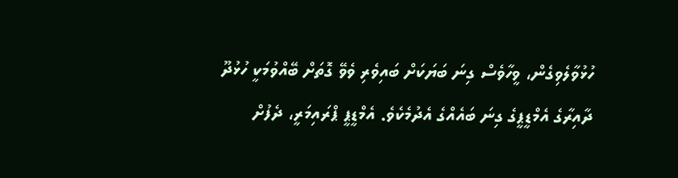ހުޅުވާލެވިގެން، ވީހާވެސް ގިނަ ބަޔަކަށް ބައިވެރި ވެވޭ ގޮތަށް ބޭއްވުމަކީ ހުޅުދޫ ދާއިރާގެ އެމްޑީޕީގެ ގިނަ ބައެއްގެ އެދުމެކެވެ. އެމްޑީޕީ ޕްރައިމަރީ، ދެފުށް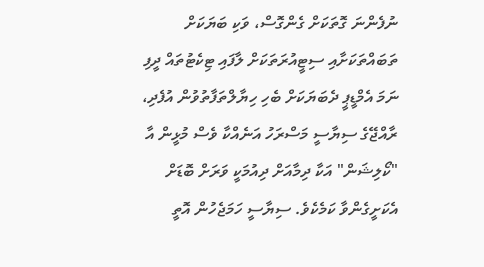ނުފެންނަ ގޮތަކަށް ގެންގޮސް، ވަކި ބަޔަކަށް ތަބައްތަކަށާއި ސިޓީއުރަތަކަށް ލާފައި ޓިކެޓުތައް ދީފި ނަމަ އެމްޑީޕީ ދެބަޔަކަށް ބެހި ހިޔާލްތަފާތުވުން އުފެދި، ރާއްޖޭގެ ސިޔާސީ މަސްރަހު އަނެއްކާ ވެސް މުޅީން އާ "ކޯލިޝަން" އަކާ ދިމާއަށް ދިއުމަކީ ވަރަށް ބޮޑަށް އެކަށީގެންވާ ކަމެކެވެ. ސިޔާސީ ހަމަޖެހުން އޮތީ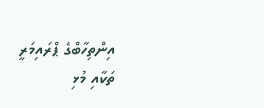އިންތިހާބްގެ ޕްރައިމަރީ ތަކާއި މުޅި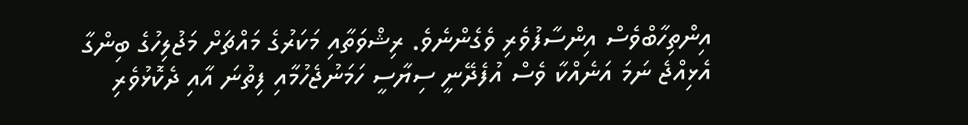އިންތިހާބްވެސް އިންސާފުވެރި ވެގެންނެވެ. ރިޝްވަތާއި މަކަރުގެ މައްޗަށް މަޖުލިހުގެ ބިންގާ އެޅިއްޖެ ނަމަ އަނެއްކާ ވެސް އުފެދޭނީ ސިޔާސީ ހަމަނުޖެހުމާއި ފިތުނަ އާއި ދެކޮޅުވެރި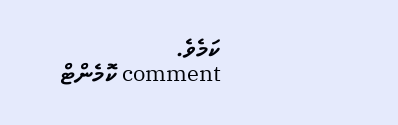ކަމެވެ.
comment ކޮމެންޓް